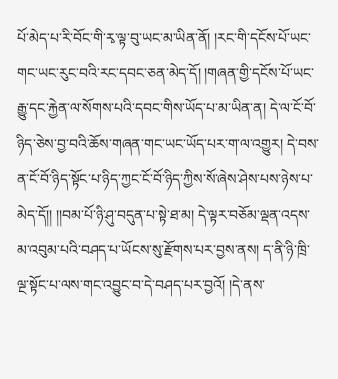པོ་མེད་པ་རི་བོང་གི་རྭ་ལྟ་བུ་ཡང་མ་ཡིན་ནོ། །རང་གི་དངོས་པོ་ཡང་གང་ཡང་རུང་བའི་རང་དབང་ཅན་མེད་དོ། །གཞན་གྱི་དངོས་པོ་ཡང་རྒྱུ་དང་རྐྱེན་ལ་སོགས་པའི་དབང་གིས་ཡོད་པ་མ་ཡིན་ན། དེ་ལ་ངོ་བོ་ཉིད་ཅེས་བྱ་བའི་ཆོས་གཞན་གང་ཡང་ཡོད་པར་ག་ལ་འགྱུར། དེ་བས་ན་ངོ་བོ་ཉིད་སྟོང་པ་ཉིད་ཀྱང་ངོ་བོ་ཉིད་ཀྱིས་སོ་ཞེས་ཤེས་པས་ཉེས་པ་མེད་དོ།། །།བམ་པོ་ཉི་ཤུ་བདུན་པ་སྟེ་ཐ་མ། དེ་ལྟར་བཅོམ་ལྡན་འདས་མ་འབུམ་པའི་བཤད་པ་ཡོངས་སུ་རྫོགས་པར་བྱས་ནས། ད་ནི་ཉི་ཁྲི་ལྔ་སྟོང་པ་ལས་གང་འབྱུང་བ་དེ་བཤད་པར་བྱའོ། །དེ་ནས་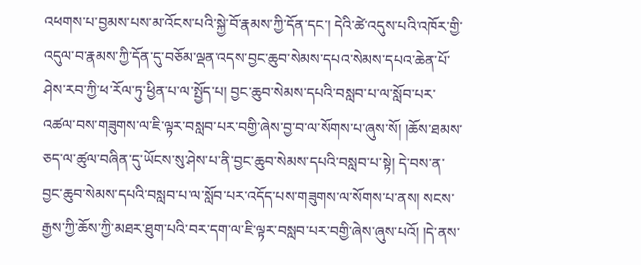འཕགས་པ་བྱམས་པས་མ་འོངས་པའི་སྐྱེ་བོ་རྣམས་ཀྱི་དོན་དང་། དེའི་ཚེ་འདུས་པའི་འཁོར་གྱི་འདུལ་བ་རྣམས་ཀྱི་དོན་དུ་བཅོམ་ལྡན་འདས་བྱང་ཆུབ་སེམས་དཔའ་སེམས་དཔའ་ཆེན་པོ་ཤེས་རབ་ཀྱི་ཕ་རོལ་ཏུ་ཕྱིན་པ་ལ་སྤྱོད་པ། བྱང་ཆུབ་སེམས་དཔའི་བསླབ་པ་ལ་སློབ་པར་འཚལ་བས་གཟུགས་ལ་ཇི་ལྟར་བསླབ་པར་བགྱི་ཞེས་བྱ་བ་ལ་སོགས་པ་ཞུས་སོ། །ཆོས་ཐམས་ཅད་ལ་ཚུལ་བཞིན་དུ་ཡོངས་སུ་ཤེས་པ་ནི་བྱང་ཆུབ་སེམས་དཔའི་བསླབ་པ་སྟེ། དེ་བས་ན་བྱང་ཆུབ་སེམས་དཔའི་བསླབ་པ་ལ་སློབ་པར་འདོད་པས་གཟུགས་ལ་སོགས་པ་ནས། སངས་རྒྱས་ཀྱི་ཆོས་ཀྱི་མཐར་ཐུག་པའི་བར་དག་ལ་ཇི་ལྟར་བསླབ་པར་བགྱི་ཞེས་ཞུས་པའོ། །དེ་ནས་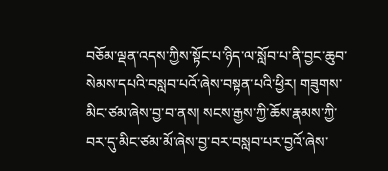བཅོམ་ལྡན་འདས་ཀྱིས་སྟོང་པ་ཉིད་ལ་སློབ་པ་ནི་བྱང་ཆུབ་སེམས་དཔའི་བསླབ་པའོ་ཞེས་བསྟན་པའི་ཕྱིར། གཟུགས་མིང་ཙམ་ཞེས་བྱ་བ་ནས། སངས་རྒྱས་ཀྱི་ཆོས་རྣམས་ཀྱི་བར་དུ་མིང་ཙམ་མོ་ཞེས་བྱ་བར་བསླབ་པར་བྱའོ་ཞེས་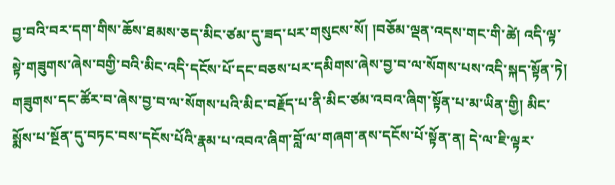བྱ་བའི་བར་དག་གིས་ཆོས་ཐམས་ཅད་མིང་ཙམ་དུ་ཟད་པར་གསུངས་སོ། །བཅོམ་ལྡན་འདས་གང་གི་ཚེ། འདི་ལྟ་སྟེ་གཟུགས་ཞེས་བགྱི་བའི་མིང་འདི་དངོས་པོ་དང་བཅས་པར་དམིགས་ཞེས་བྱ་བ་ལ་སོགས་པས་འདི་སྐད་སྟོན་ཏེ། གཟུགས་དང་ཚོར་བ་ཞེས་བྱ་བ་ལ་སོགས་པའི་མིང་བརྗོད་པ་ནི་མིང་ཙམ་འབའ་ཞིག་སྟོན་པ་མ་ཡིན་གྱི། མིང་སྨོས་པ་སྔོན་དུ་བཏང་བས་དངོས་པོའི་རྣམ་པ་འབའ་ཞིག་བློ་ལ་གཞག་ནས་དངོས་པོ་སྟོན་ན། དེ་ལ་ཇི་ལྟར་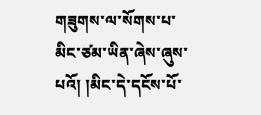གཟུགས་ལ་སོགས་པ་མིང་ཙམ་ཡིན་ཞེས་ཞུས་པའོ། །མིང་དེ་དངོས་པོ་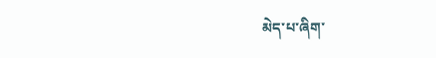མེད་པ་ཞིག་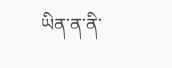ཡིན་ན་ནི་